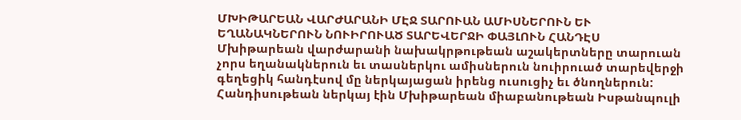ՄԽԻԹԱՐԵԱՆ ՎԱՐԺԱՐԱՆԻ ՄԷՋ ՏԱՐՈՒԱՆ ԱՄԻՍՆԵՐՈՒՆ ԵՒ ԵՂԱՆԱԿՆԵՐՈՒՆ ՆՈՒԻՐՈՒԱԾ ՏԱՐԵՎԵՐՋԻ ՓԱՅԼՈՒՆ ՀԱՆԴԷՍ
Մխիթարեան վարժարանի նախակրթութեան աշակերտները տարուան չորս եղանակներուն եւ տասներկու ամիսներուն նուիրուած տարեվերջի գեղեցիկ հանդէսով մը ներկայացան իրենց ուսուցիչ եւ ծնողներուն: Հանդիսութեան ներկայ էին Մխիթարեան միաբանութեան Իսթանպուլի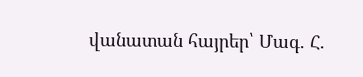վանատան հայրեր՝ Մագ. Հ.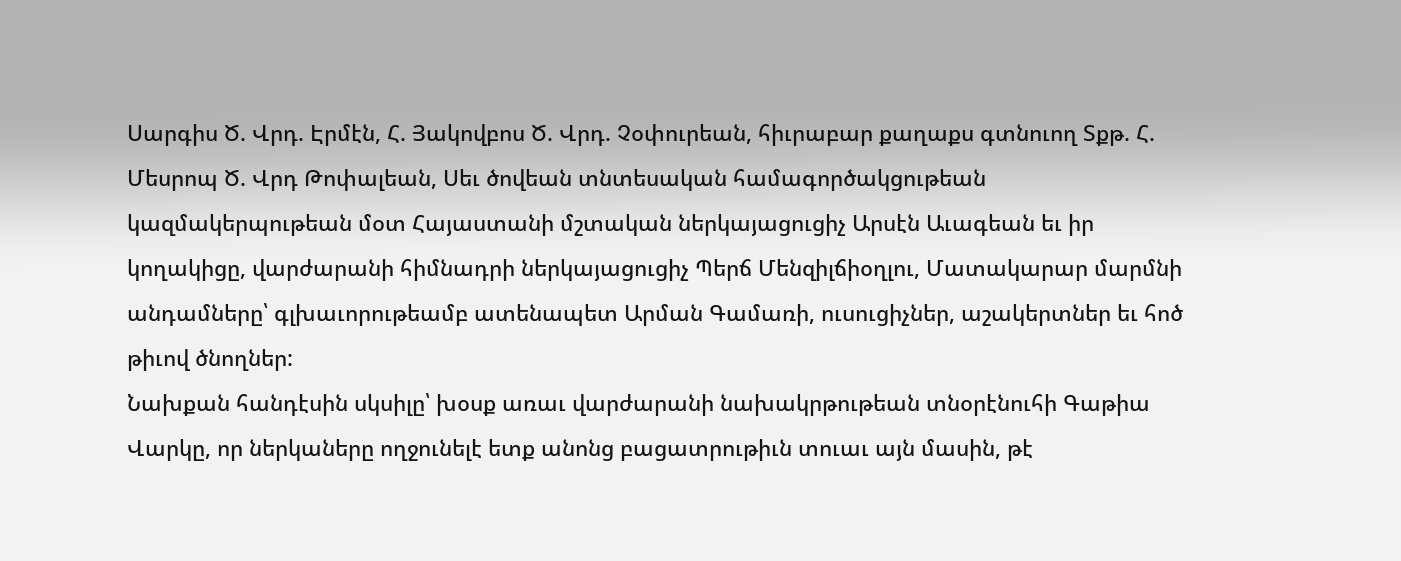Սարգիս Ծ. Վրդ. Էրմէն, Հ. Յակովբոս Ծ. Վրդ. Չօփուրեան, հիւրաբար քաղաքս գտնուող Տքթ. Հ. Մեսրոպ Ծ. Վրդ Թոփալեան, Սեւ ծովեան տնտեսական համագործակցութեան կազմակերպութեան մօտ Հայաստանի մշտական ներկայացուցիչ Արսէն Աւագեան եւ իր կողակիցը, վարժարանի հիմնադրի ներկայացուցիչ Պերճ Մենզիլճիօղլու, Մատակարար մարմնի անդամները՝ գլխաւորութեամբ ատենապետ Արման Գամառի, ուսուցիչներ, աշակերտներ եւ հոծ թիւով ծնողներ:
Նախքան հանդէսին սկսիլը՝ խօսք առաւ վարժարանի նախակրթութեան տնօրէնուհի Գաթիա Վարկը, որ ներկաները ողջունելէ ետք անոնց բացատրութիւն տուաւ այն մասին, թէ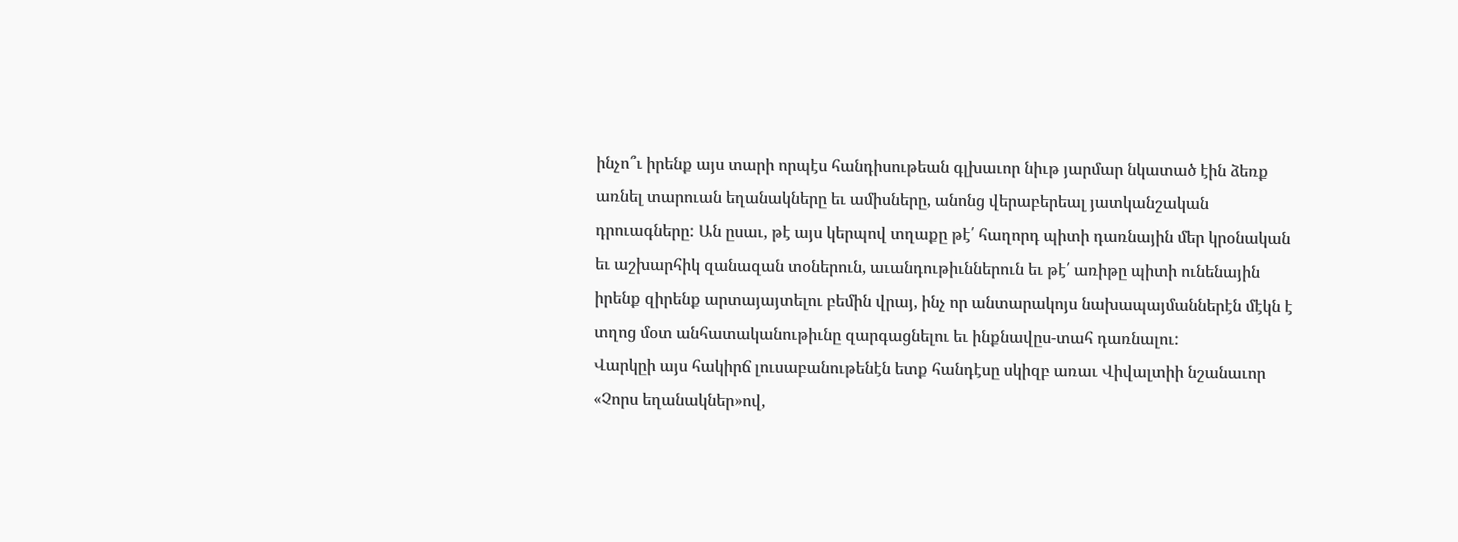ինչո՞ւ իրենք այս տարի որպէս հանդիսութեան գլխաւոր նիւթ յարմար նկատած էին ձեռք առնել տարուան եղանակները եւ ամիսները, անոնց վերաբերեալ յատկանշական դրուագները: Ան ըսաւ, թէ այս կերպով տղաքը թէ՛ հաղորդ պիտի դառնային մեր կրօնական եւ աշխարհիկ զանազան տօներուն, աւանդութիւններուն եւ թէ՛ առիթը պիտի ունենային իրենք զիրենք արտայայտելու բեմին վրայ, ինչ որ անտարակոյս նախապայմաններէն մէկն է տղոց մօտ անհատականութիւնը զարգացնելու եւ ինքնավըս-տահ դառնալու:
Վարկըի այս հակիրճ լուսաբանութենէն ետք հանդէսը սկիզբ առաւ Վիվալտիի նշանաւոր «Չորս եղանակներ»ով,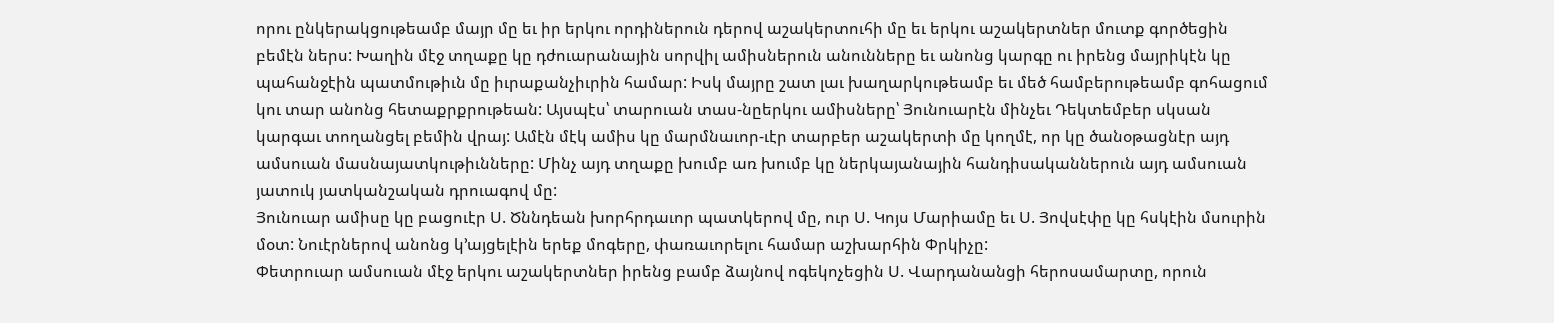որու ընկերակցութեամբ մայր մը եւ իր երկու որդիներուն դերով աշակերտուհի մը եւ երկու աշակերտներ մուտք գործեցին բեմէն ներս: Խաղին մէջ տղաքը կը դժուարանային սորվիլ ամիսներուն անունները եւ անոնց կարգը ու իրենց մայրիկէն կը պահանջէին պատմութիւն մը իւրաքանչիւրին համար: Իսկ մայրը շատ լաւ խաղարկութեամբ եւ մեծ համբերութեամբ գոհացում կու տար անոնց հետաքրքրութեան: Այսպէս՝ տարուան տաս-նըերկու ամիսները՝ Յունուարէն մինչեւ Դեկտեմբեր սկսան կարգաւ տողանցել բեմին վրայ: Ամէն մէկ ամիս կը մարմնաւոր-ւէր տարբեր աշակերտի մը կողմէ, որ կը ծանօթացնէր այդ ամսուան մասնայատկութիւնները: Մինչ այդ տղաքը խումբ առ խումբ կը ներկայանային հանդիսականներուն այդ ամսուան յատուկ յատկանշական դրուագով մը:
Յունուար ամիսը կը բացուէր Ս. Ծննդեան խորհրդաւոր պատկերով մը, ուր Ս. Կոյս Մարիամը եւ Ս. Յովսէփը կը հսկէին մսուրին մօտ: Նուէրներով անոնց կ՚այցելէին երեք մոգերը, փառաւորելու համար աշխարհին Փրկիչը:
Փետրուար ամսուան մէջ երկու աշակերտներ իրենց բամբ ձայնով ոգեկոչեցին Ս. Վարդանանցի հերոսամարտը, որուն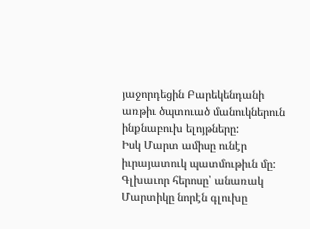յաջորդեցին Բարեկենդանի առթիւ ծպտուած մանուկներուն ինքնաբուխ ելոյթները:
Իսկ Մարտ ամիսը ունէր իւրայատուկ պատմութիւն մը: Գլխաւոր հերոսը՝ անառակ Մարտիկը նորէն գլուխը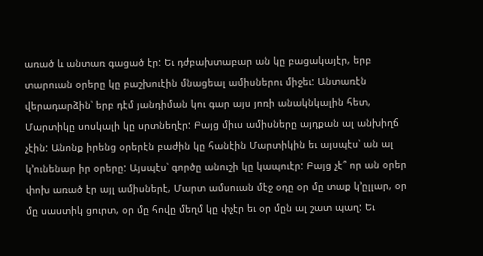առած և անտառ գացած էր: Եւ դժբախտաբար ան կը բացակայէր, երբ տարուան օրերը կը բաշխուէին մնացեալ ամիսներու միջեւ: Անտառէն վերադարձին՝ երբ դէմ յանդիման կու գար այս յոռի անակնկալին հետ, Մարտիկը սոսկալի կը սրտնեղէր: Բայց միւս ամիսները այդքան ալ անխիղճ չէին: Անոնք իրենց օրերէն բաժին կը հանէին Մարտիկին եւ այսպէս՝ ան ալ կ՚ունենար իր օրերը: Այսպէս՝ գործը անուշի կը կապուէր: Բայց չէ՞ որ ան օրեր փոխ առած էր այլ ամիսներէ, Մարտ ամսուան մէջ օդը օր մը տաք կ՚ըլլար, օր մը սաստիկ ցուրտ, օր մը հովը մեղմ կը փչէր եւ օր մըն ալ շատ պաղ: Եւ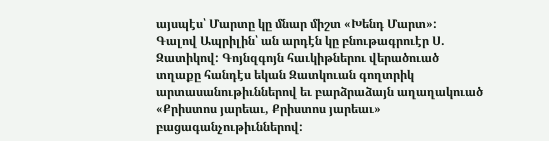այսպէս՝ Մարտը կը մնար միշտ «Խենդ Մարտ»:
Գալով Ապրիլին՝ ան արդէն կը բնութագրուէր Ս. Զատիկով: Գոյնզգոյն հաւկիթներու վերածուած տղաքը հանդէս եկան Զատկուան գողտրիկ արտասանութիւններով եւ բարձրաձայն աղաղակուած «Քրիստոս յարեաւ, Քրիստոս յարեաւ» բացագանչութիւններով: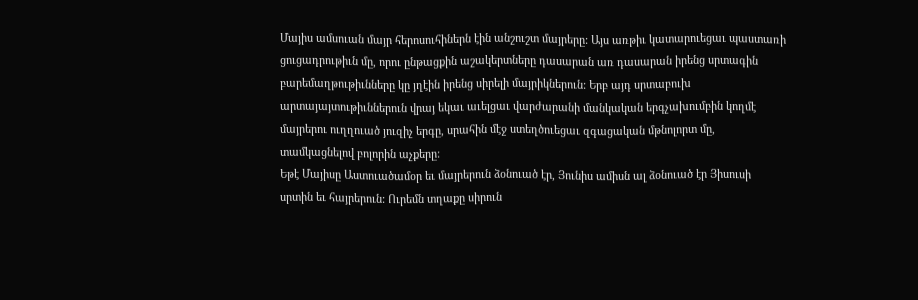Մայիս ամսուան մայր հերոսուհիներն էին անշուշտ մայրերը: Այս առթիւ կատարուեցաւ պաստառի ցուցադրութիւն մը, որու ընթացքին աշակերտները դասարան առ դասարան իրենց սրտագին բարեմաղթութիւնները կը յղէին իրենց սիրելի մայրիկներուն: Երբ այդ սրտաբուխ արտայայտութիւններուն վրայ եկաւ աւելցաւ վարժարանի մանկական երգչախումբին կողմէ մայրերու ուղղուած յուզիչ երգը, սրահին մէջ ստեղծուեցաւ զգացական մթնոլորտ մը, տամկացնելով բոլորին աչքերը:
Եթէ Մայիսը Աստուածամօր եւ մայրերուն ձօնուած էր, Յունիս ամիսն ալ ձօնուած էր Յիսուսի սրտին եւ հայրերուն: Ուրեմն տղաքը սիրուն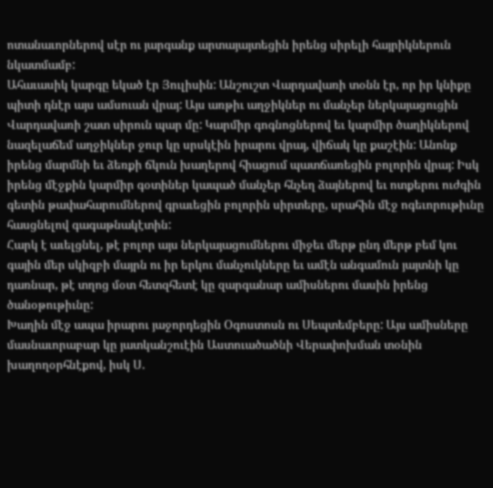ոտանաւորներով սէր ու յարգանք արտայայտեցին իրենց սիրելի հայրիկներուն նկատմամբ:
Ահաւասիկ կարգը եկած էր Յուլիսին: Անշուշտ Վարդավառի տօնն էր, որ իր կնիքը պիտի դնէր այս ամսուան վրայ: Այս առթիւ աղջիկներ ու մանչեր ներկայացուցին Վարդավառի շատ սիրուն պար մը: Կարմիր գոգնոցներով եւ կարմիր ծաղիկներով նազելաճեմ աղջիկներ ջուր կը սրսկէին իրարու վրայ, վիճակ կը քաշէին: Անոնք իրենց մարմնի եւ ձեռքի ճկուն խաղերով հիացում պատճառեցին բոլորին վրայ: Իսկ իրենց մէջքին կարմիր գօտիներ կապած մանչեր հնչեղ ձայներով եւ ոտքերու ուժգին գետին թափահարումներով գրաւեցին բոլորին սիրտերը, սրահին մէջ ոգեւորութիւնը հասցնելով գագաթնակէտին:
Հարկ է աւելցնել, թէ բոլոր այս ներկայացումներու միջեւ մերթ ընդ մերթ բեմ կու գային մեր սկիզբի մայրն ու իր երկու մանչուկները եւ ամէն անգամուն յայտնի կը դառնար, թէ տղոց մօտ հետզհետէ կը զարգանար ամիսներու մասին իրենց ծանօթութիւնը:
Խաղին մէջ ապա իրարու յաջորդեցին Օգոստոսն ու Սեպտեմբերը: Այս ամիսները մասնաւորաբար կը յատկանշուէին Աստուածածնի Վերափոխման տօնին խաղողօրհնէքով, իսկ Ս.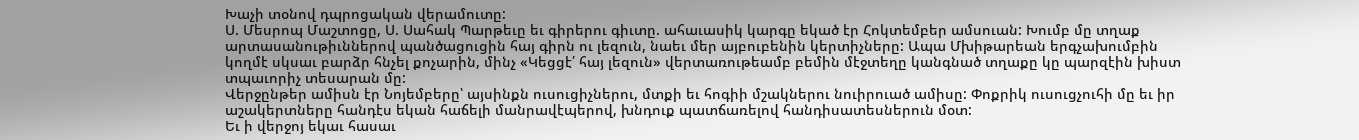Խաչի տօնով դպրոցական վերամուտը:
Ս. Մեսրոպ Մաշտոցը, Ս. Սահակ Պարթեւը եւ գիրերու գիւտը. ահաւասիկ կարգը եկած էր Հոկտեմբեր ամսուան: Խումբ մը տղաք արտասանութիւններով պանծացուցին հայ գիրն ու լեզուն, նաեւ մեր այբուբենին կերտիչները: Ապա Մխիթարեան երգչախումբին կողմէ սկսաւ բարձր հնչել քոչարին, մինչ «Կեցցէ՛ հայ լեզուն» վերտառութեամբ բեմին մէջտեղը կանգնած տղաքը կը պարզէին խիստ տպաւորիչ տեսարան մը:
Վերջընթեր ամիսն էր Նոյեմբերը՝ այսինքն ուսուցիչներու, մտքի եւ հոգիի մշակներու նուիրուած ամիսը: Փոքրիկ ուսուցչուհի մը եւ իր աշակերտները հանդէս եկան հաճելի մանրավէպերով, խնդուք պատճառելով հանդիսատեսներուն մօտ:
Եւ ի վերջոյ եկաւ հասաւ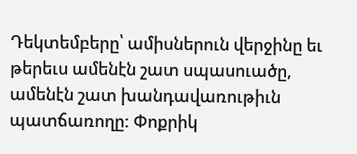Դեկտեմբերը՝ ամիսներուն վերջինը եւ թերեւս ամենէն շատ սպասուածը, ամենէն շատ խանդավառութիւն պատճառողը: Փոքրիկ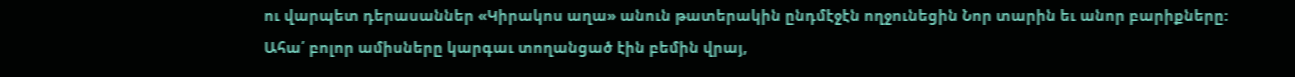ու վարպետ դերասաններ «Կիրակոս աղա» անուն թատերակին ընդմէջէն ողջունեցին Նոր տարին եւ անոր բարիքները:
Ահա՛ բոլոր ամիսները կարգաւ տողանցած էին բեմին վրայ,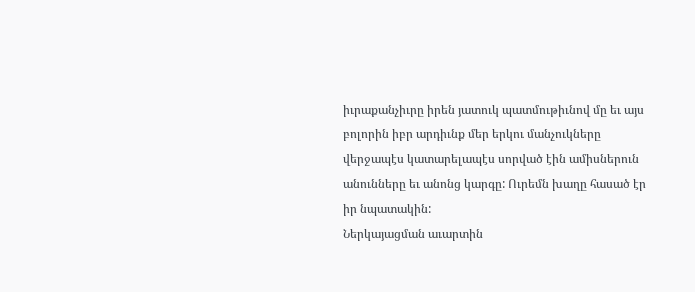իւրաքանչիւրը իրեն յատուկ պատմութիւնով մը եւ այս բոլորին իբր արդիւնք մեր երկու մանչուկները վերջապէս կատարելապէս սորված էին ամիսներուն անունները եւ անոնց կարգը: Ուրեմն խաղը հասած էր իր նպատակին:
Ներկայացման աւարտին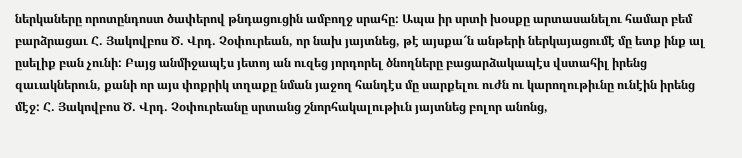ներկաները որոտընդոստ ծափերով թնդացուցին ամբողջ սրահը: Ապա իր սրտի խօսքը արտասանելու համար բեմ բարձրացաւ Հ. Յակովբոս Ծ. Վրդ. Չօփուրեան, որ նախ յայտնեց, թէ այսքա՜ն անթերի ներկայացումէ մը ետք ինք ալ ըսելիք բան չունի: Բայց անմիջապէս յետոյ ան ուզեց յորդորել ծնողները բացարձակապէս վստահիլ իրենց զաւակներուն, քանի որ այս փոքրիկ տղաքը նման յաջող հանդէս մը սարքելու ուժն ու կարողութիւնը ունէին իրենց մէջ: Հ. Յակովբոս Ծ. Վրդ. Չօփուրեանը սրտանց շնորհակալութիւն յայտնեց բոլոր անոնց,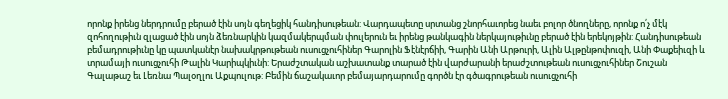որոնք իրենց ներդրումը բերած էին սոյն գեղեցիկ հանդիսութեան: Վարդապետը սրտանց շնորհաւորեց նաեւ բոլոր ծնողները, որոնք ո՛չ մէկ զոհողութիւն զլացած էին սոյն ձեռնարկին կազմակերպման փուլերուն եւ իրենց թանկագին ներկայութիւնը բերած էին երեկոյթին: Հանդիսութեան բեմադրութիւնը կը պատկանէր նախակրթութեան ուսուցչուհիներ Գարոլին Ֆէնէրճիի, Գարին Անի Արթուրի, Ալին Ալթընթոփուզի, Անի Փաքեիւզի և տրամայի ուսուցչուհի Թալին Կարիպկիւնի: Երաժշտական աշխատանք տարած էին վարժարանի երաժշտութեան ուսուցչուհիներ Շուշան Գալաթաշ եւ Լեռնա Պալօղլու Աքպուլութ: Բեմին ճաշակաւոր բեմայարդարումը գործն էր գծագրութեան ուսուցչուհի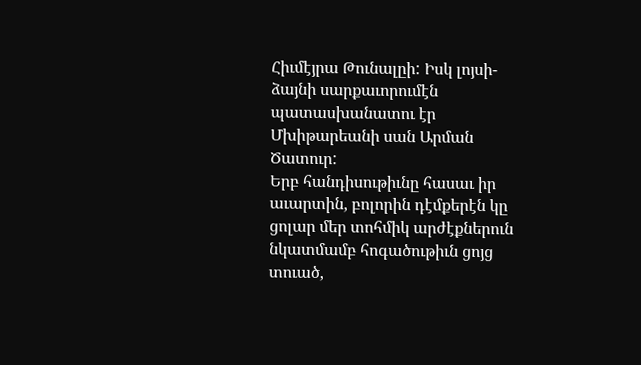Հիւմէյրա Թունալըի: Իսկ լոյսի-ձայնի սարքաւորումէն պատասխանատու էր Մխիթարեանի սան Արման Ծատուր:
Երբ հանդիսութիւնը հասաւ իր աւարտին, բոլորին դէմքերէն կը ցոլար մեր տոհմիկ արժէքներուն նկատմամբ հոգածութիւն ցոյց տուած,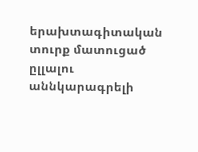երախտագիտական տուրք մատուցած ըլլալու աննկարագրելի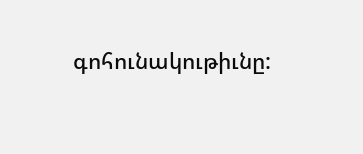գոհունակութիւնը: